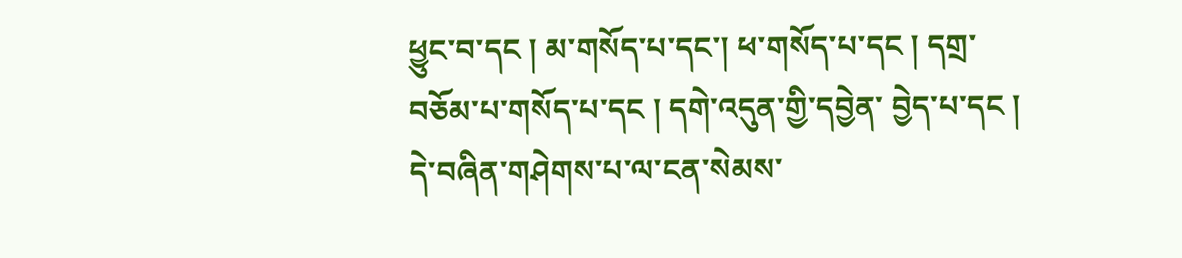ཕྱུང་བ་དང ། མ་གསོད་པ་དང་། ཕ་གསོད་པ་དང ། དགྲ་བཅོམ་པ་གསོད་པ་དང ། དགེ་འདུན་གྱི་དབྱེན་ བྱེད་པ་དང ། དེ་བཞིན་གཤེགས་པ་ལ་ངན་སེམས་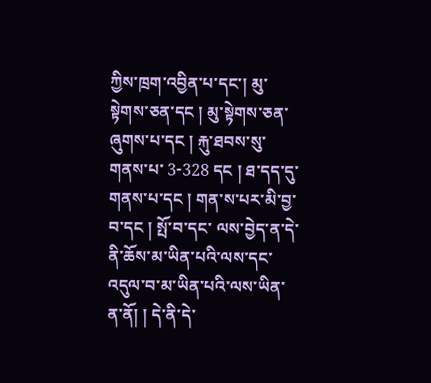ཀྱིས་ཁྲག་འབྱིན་པ་དང་། མུ་སྟེགས་ཅན་དང ། མུ་སྟེགས་ཅན་ཞུགས་པ་དང ། རྐུ་ཐབས་སུ་གནས་པ་ 3-328 དང ། ཐ་དད་དུ་གནས་པ་དང ། གན་ས་པར་མི་བྱ་བ་དང ། སྤོ་བ་དང་ ལས་བྱེད་ན་དེ་ནི་ཆོས་མ་ཡིན་པའི་ལས་དང་འདུལ་བ་མ་ཡིན་པའི་ལས་ཡིན་ན་ནོ། ། དེ་ནི་དེ་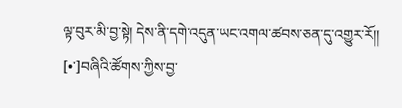ལྟ་བུར་མི་བྱ་སྟེ། དེས་ནི་དགེ་འདུན་ཡང་འགལ་ཚབས་ཅན་དུ་འགྱུར་རོ།། [•་]བཞིའི་ཚོགས་ཀྱིས་བྱ་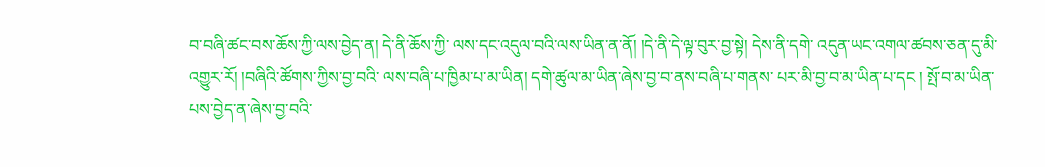བ་བཞི་ཚང་བས་ཆོས་ཀྱི་ལས་བྱེད་ན། དེ་ནི་ཆོས་ཀྱི་ ལས་དང་འདུལ་བའི་ལས་ཡིན་ན་ནོ། །དེ་ནི་དེ་ལྟ་བུར་བྱ་སྟེ། དེས་ནི་དགེ་ འདུན་ཡང་འགལ་ཚབས་ཅན་དུ་མི་འགྱུར་རོ། །བཞིའི་ཚོགས་ཀྱིས་བྱ་བའི་ ལས་བཞི་པ་ཁྱིམ་པ་མ་ཡིན། དགེ་ཚུལ་མ་ཡིན་ཞེས་བྱ་བ་ནས་བཞི་པ་གནས་ པར་མི་བྱ་བ་མ་ཡིན་པ་དང ། སྤོ་བ་མ་ཡིན་པས་བྱེད་ན་ཞེས་བྱ་བའི་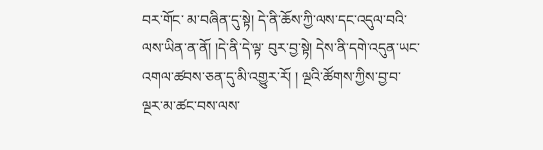བར་གོང་ མ་བཞིན་དུ་སྟེ། དེ་ནི་ཆོས་ཀྱི་ལས་དང་འདུལ་བའི་ལས་ཡིན་ན་ནོ། །དེ་ནི་དེ་ལྟ་ བུར་བྱ་སྟེ། དེས་ནི་དགེ་འདུན་ཡང་འགལ་ཚབས་ཅན་དུ་མི་འགྱུར་རོ། ། ལྔའི་ཚོགས་ཀྱིས་བྱ་བ་ལྔར་མ་ཚང་བས་ལས་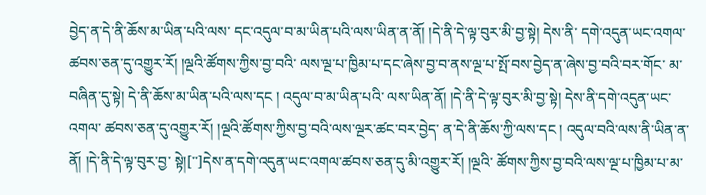བྱེད་ན་དེ་ནི་ཆོས་མ་ཡིན་པའི་ལས་ དང་འདུལ་བ་མ་ཡིན་པའི་ལས་ཡིན་ན་ནོ། །དེ་ནི་དེ་ལྟ་བུར་མི་བྱ་སྟེ། དེས་ནི་ དགེ་འདུན་ཡང་འགལ་ཚབས་ཅན་དུ་འགྱུར་རོ། །ལྔའི་ཚོགས་ཀྱིས་བྱ་བའི་ ལས་ལྔ་པ་ཁྱིམ་པ་དང་ཞེས་བྱ་བ་ནས་ལྔ་པ་སྤོ་བས་བྱེད་ན་ཞེས་བྱ་བའི་བར་གོང་ མ་བཞིན་དུ་སྟེ། དེ་ནི་ཆོས་མ་ཡིན་པའི་ལས་དང ། འདུལ་བ་མ་ཡིན་པའི་ ལས་ཡིན་ནོ། །དེ་ནི་དེ་ལྟ་བུར་མི་བྱ་སྟེ། དེས་ནི་དགེ་འདུན་ཡང་འགལ་ ཚབས་ཅན་དུ་འགྱུར་རོ། །ལྔའི་ཚོགས་ཀྱིས་བྱ་བའི་ལས་ལྔར་ཚང་བར་བྱེད་ ན་དེ་ནི་ཆོས་ཀྱི་ལས་དང ། འདུལ་བའི་ལས་ནི་ཡིན་ན་ནོ། །དེ་ནི་དེ་ལྟ་བུར་བྱ་ སྟེ།[་་]དེས་ན་དགེ་འདུན་ཡང་འགལ་ཚབས་ཅན་དུ་མི་འགྱུར་རོ། །ལྔའི་ ཚོགས་ཀྱིས་བྱ་བའི་ལས་ལྔ་པ་ཁྱིམ་པ་མ་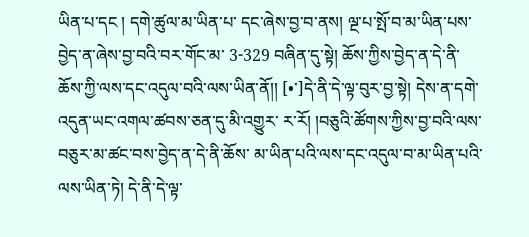ཡིན་པ་དང ། དགེ་ཚུལ་མ་ཡིན་པ་ དང་ཞེས་བྱ་བ་ནས། ལྔ་པ་སྤོ་བ་མ་ཡིན་པས་བྱེད་ན་ཞེས་བྱ་བའི་བར་གོང་མ་ 3-329 བཞིན་དུ་སྟེ། ཆོས་ཀྱིས་བྱེད་ན་དེ་ནི་ཆོས་ཀྱི་ལས་དང་འདུལ་བའི་ལས་ཡིན་ནོ།། [•་]དེ་ནི་དེ་ལྟ་བུར་བྱ་སྟེ། དེས་ན་དགེ་འདུན་ཡང་འགལ་ཚབས་ཅན་དུ་མི་འགྱུར་ ར་རོ། །བཅུའི་ཚོགས་ཀྱིས་བྱ་བའི་ལས་བཅུར་མ་ཚང་བས་བྱེད་ན་དེ་ནི་ཆོས་ མ་ཡིན་པའི་ལས་དང་འདུལ་བ་མ་ཡིན་པའི་ལས་ཡིན་ཏེ། དེ་ནི་དེ་ལྟ་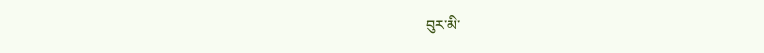བུར་མི་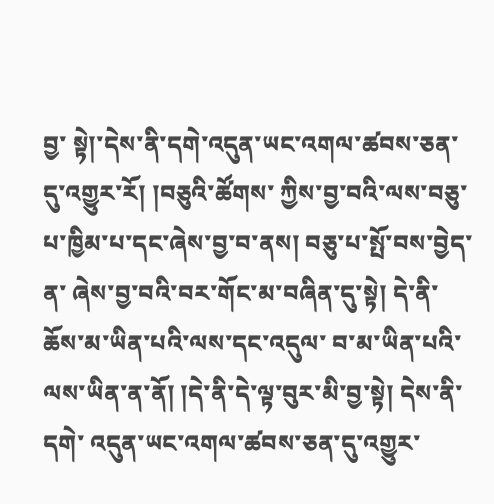བྱ་ སྟེ།་དེས་ནི་དགེ་འདུན་ཡང་འགལ་ཚབས་ཅན་དུ་འགྱུར་རོ། །བཅུའི་ཚོགས་ ཀྱིས་བྱ་བའི་ལས་བཅུ་པ་ཁྱིམ་པ་དང་ཞེས་བྱ་བ་ནས། བཅུ་པ་སྤོ་བས་བྱེད་ན་ ཞེས་བྱ་བའི་བར་གོང་མ་བཞིན་དུ་སྟེ། དེ་ནི་ཆོས་མ་ཡིན་པའི་ལས་དང་འདུལ་ བ་མ་ཡིན་པའི་ལས་ཡིན་ན་ནོ། །དེ་ནི་དེ་ལྟ་བུར་མི་བྱ་སྟེ། དེས་ནི་དགེ་ འདུན་ཡང་འགལ་ཚབས་ཅན་དུ་འགྱུར་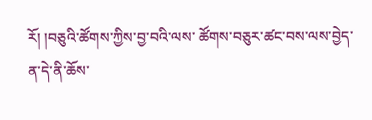རོ། །བཅུའི་ཚོགས་ཀྱིས་བྱ་བའི་ལས་ ཚོགས་བཅུར་ཚང་བས་ལས་བྱེད་ན་དེ་ནི་ཆོས་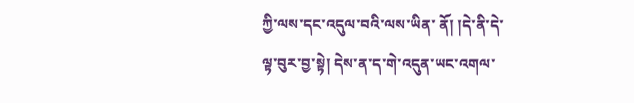ཀྱི་ལས་དང་འདུལ་བའི་ལས་ཡིན་ ནོ། །དེ་ནི་དེ་ལྟ་བུར་བྱ་སྟེ། དེས་ན་ད་གེ་འདུན་ཡང་འགལ་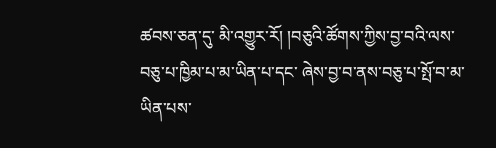ཚབས་ཅན་དུ་ མི་འགྱུར་རོ། །བཅུའི་ཚོགས་ཀྱིས་བྱ་བའི་ལས་བཅུ་པ་ཁྱིམ་པ་མ་ཡིན་པ་དང་ ཞེས་བྱ་བ་ནས་བཅུ་པ་སྤོ་བ་མ་ཡིན་པས་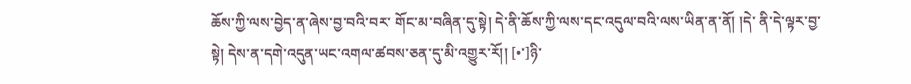ཆོས་ཀྱི་ལས་བྱེད་ན་ཞེས་བྱ་བའི་བར་ གོང་མ་བཞིན་དུ་སྟེ། དེ་ནི་ཆོས་ཀྱི་ལས་དང་འདུལ་བའི་ལས་ཡིན་ན་ནོ། །དེ་ ནི་དེ་ལྟར་བྱ་སྟེ། དེས་ན་དགེ་འདུན་ཡང་འགལ་ཚབས་ཅན་དུ་མི་འགྱུར་རོ།། [•་]ཉི་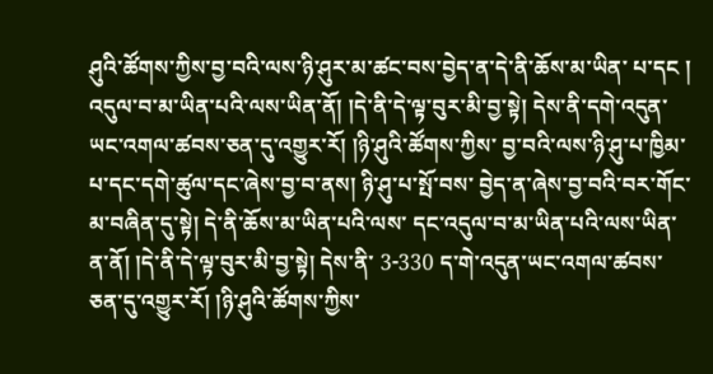ཤུའི་ཚོགས་ཀྱིས་བྱ་བའི་ལས་ཉི་ཤུར་མ་ཚང་བས་བྱེད་ན་དེ་ནི་ཆོས་མ་ཡིན་ པ་དང ། འདུལ་བ་མ་ཡིན་པའི་ལས་ཡིན་ནོ། །དེ་ནི་དེ་ལྟ་བུར་མི་བྱ་སྟེ། དེས་ནི་དགེ་འདུན་ཡང་འགལ་ཚབས་ཅན་དུ་འགྱུར་རོ། །ཉི་ཤུའི་ཚོགས་ཀྱིས་ བྱ་བའི་ལས་ཉི་ཤུ་པ་ཁྱིམ་པ་དང་དགེ་ཚུལ་དང་ཞེས་བྱ་བ་ནས། ཉི་ཤུ་པ་སྤོ་བས་ བྱེད་ན་ཞེས་བྱ་བའི་བར་གོང་མ་བཞིན་དུ་སྟེ། དེ་ནི་ཆོས་མ་ཡིན་པའི་ལས་ དང་འདུལ་བ་མ་ཡིན་པའི་ལས་ཡིན་ན་ནོ། །དེ་ནི་དེ་ལྟ་བུར་མི་བྱ་སྟེ། དེས་ནི་ 3-330 ད་གེ་འདུན་ཡང་འགལ་ཚབས་ཅན་དུ་འགྱུར་རོ། །ཉི་ཤུའི་ཚོགས་ཀྱིས་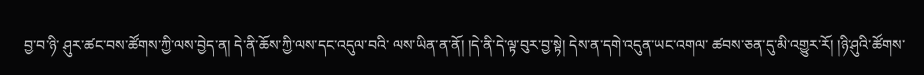བྱ་བ་ཉི་ ཤུར་ཚང་བས་ཚོགས་ཀྱི་ལས་བྱེད་ན། དེ་ནི་ཆོས་ཀྱི་ལས་དང་འདུལ་བའི་ ལས་ཡིན་ན་ནོ། །དེ་ནི་དེ་ལྟ་བུར་བྱ་སྟེ། དེས་ན་དགེ་འདུན་ཡང་འགལ་ ཚབས་ཅན་དུ་མི་འགྱུར་རོ། །ཉི་ཤུའི་ཚོགས་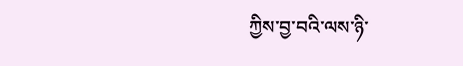ཀྱིས་བྱ་བའི་ལས་ཉི་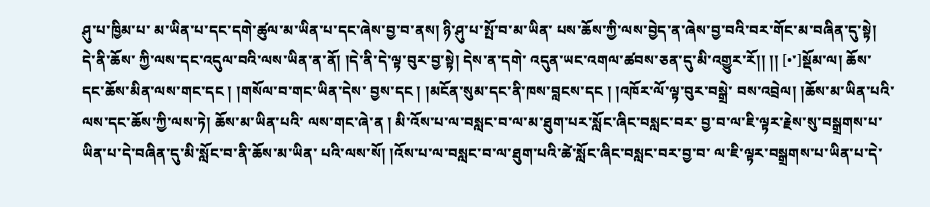ཤུ་པ་ཁྱིམ་པ་ མ་ཡིན་པ་དང་དགེ་ཚུལ་མ་ཡིན་པ་དང་ཞེས་བྱ་བ་ནས། ཉི་ཤུ་པ་སྤོ་བ་མ་ཡིན་ པས་ཆོས་ཀྱི་ལས་བྱེད་ན་ཞེས་བྱ་བའི་བར་གོང་མ་བཞིན་དུ་སྟེ། དེ་ནི་ཆོས་ ཀྱི་ལས་དང་འདུལ་བའི་ལས་ཡིན་ན་ནོ། །དེ་ནི་དེ་ལྟ་བུར་བྱ་སྟེ། དེས་ན་དགེ་ འདུན་ཡང་འགལ་ཚབས་ཅན་དུ་མི་འགྱུར་རོ།། །། [•་]སྡོམ་ལ། ཆོས་དང་ཆོས་མིན་ལས་གང་དང ། །གསོལ་བ་གང་ཡིན་དེས་ བྱས་དང ། །མངོན་སུམ་དང་ནི་ཁས་བླངས་དང ། །འཁོར་ལོ་ལྟ་བུར་བསྒྲེ་ བས་འབྲེལ། །ཆོས་མ་ཡིན་པའི་ལས་དང་ཆོས་ཀྱི་ལས་ཏེ། ཆོས་མ་ཡིན་པའི་ ལས་གང་ཞེ་ན ། མི་འོས་པ་ལ་བསླང་བ་ལ་མ་ཐུག་པར་སློང་ཞིང་བསླང་བར་ བྱ་བ་ལ་ཇི་ལྟར་རྗེས་སུ་བསྒྲགས་པ་ཡིན་པ་དེ་བཞིན་དུ་མི་སློང་བ་ནི་ཆོས་མ་ཡིན་ པའི་ལས་སོ། །འོས་པ་ལ་བསླང་བ་ལ་ཐུག་པའི་ཚེ་སློང་ཞིང་བསླང་བར་བྱ་བ་ ལ་ཇི་ལྟར་བསྒྲགས་པ་ཡིན་པ་དེ་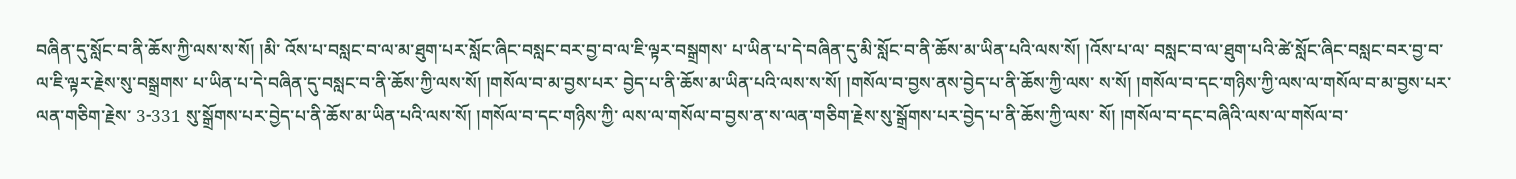བཞིན་དུ་སློང་བ་ནི་ཆོས་ཀྱི་ལས་ས་སོ། །མི་ འོས་པ་བསླང་བ་ལ་མ་ཐུག་པར་སློང་ཞིང་བསླང་བར་བྱ་བ་ལ་ཇི་ལྟར་བསྒྲགས་ པ་ཡིན་པ་དེ་བཞིན་དུ་མི་སློང་བ་ནི་ཆོས་མ་ཡིན་པའི་ལས་སོ། །འོས་པ་ལ་ བསླང་བ་ལ་ཐུག་པའི་ཚེ་སློང་ཞིང་བསླང་བར་བྱ་བ་ལ་ཇི་ལྟར་རྗེས་སུ་བསྒྲགས་ པ་ཡིན་པ་དེ་བཞིན་དུ་བསླང་བ་ནི་ཆོས་ཀྱི་ལས་སོ། །གསོལ་བ་མ་བྱས་པར་ བྱེད་པ་ནི་ཆོས་མ་ཡིན་པའི་ལས་ས་སོ། །གསོལ་བ་བྱས་ནས་བྱེད་པ་ནི་ཆོས་ཀྱི་ལས་ ས་སོ། །གསོལ་བ་དང་གཉིས་ཀྱི་ལས་ལ་གསོལ་བ་མ་བྱས་པར་ལན་གཅིག་རྗེས་ 3-331 སུ་སྒྲོགས་པར་བྱེད་པ་ནི་ཆོས་མ་ཡིན་པའི་ལས་སོ། །གསོལ་བ་དང་གཉིས་ཀྱི་ ལས་ལ་གསོལ་བ་བྱས་ན་ས་ལན་གཅིག་རྗེས་སུ་སྒྲོགས་པར་བྱེད་པ་ནི་ཆོས་ཀྱི་ལས་ སོ། །གསོལ་བ་དང་བཞིའི་ལས་ལ་གསོལ་བ་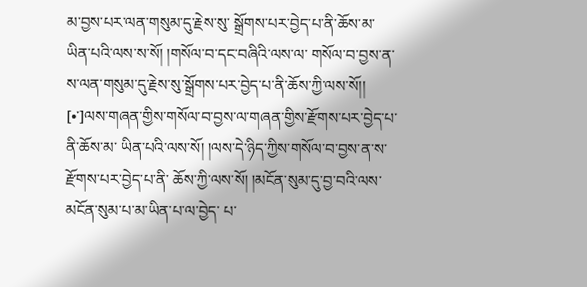མ་བྱས་པར་ལན་གསུམ་དུ་རྗེས་སུ་ སྒྲོགས་པར་བྱེད་པ་ནི་ཆོས་མ་ཡིན་པའི་ལས་ས་སོ། །གསོལ་བ་དང་བཞིའི་ལས་ལ་ གསོལ་བ་བྱས་ན་ས་ལན་གསུམ་དུ་རྗེས་སུ་སྒྲོགས་པར་བྱེད་པ་ནི་ཆོས་ཀྱི་ལས་སོ།། [•་]ལས་གཞན་གྱིས་གསོལ་བ་བྱས་ལ་གཞན་གྱིས་རྫོགས་པར་བྱེད་པ་ནི་ཆོས་མ་ ཡིན་པའི་ལས་སོ། །ལས་དེ་ཉིད་ཀྱིས་གསོལ་བ་བྱས་ན་ས་རྫོགས་པར་བྱེད་པ་ནི་ ཆོས་ཀྱི་ལས་སོ། །མངོན་སུམ་དུ་བྱ་བའི་ལས་མངོན་སུམ་པ་མ་ཡིན་པ་ལ་བྱེད་ པ་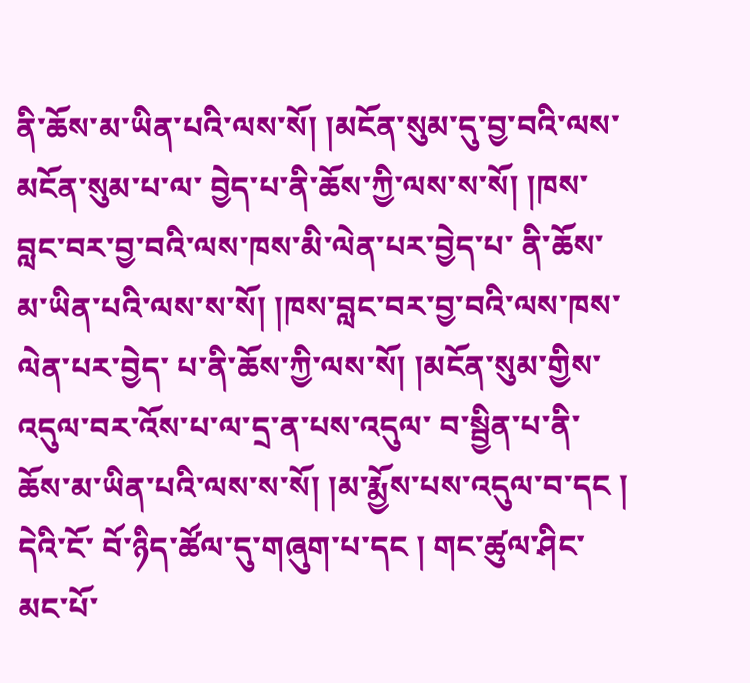ནི་ཆོས་མ་ཡིན་པའི་ལས་སོ། །མངོན་སུམ་དུ་བྱ་བའི་ལས་མངོན་སུམ་པ་ལ་ བྱེད་པ་ནི་ཆོས་ཀྱི་ལས་ས་སོ། །ཁས་བླང་བར་བྱ་བའི་ལས་ཁས་མི་ལེན་པར་བྱེད་པ་ ནི་ཆོས་མ་ཡིན་པའི་ལས་ས་སོ། །ཁས་བླང་བར་བྱ་བའི་ལས་ཁས་ལེན་པར་བྱེད་ པ་ནི་ཆོས་ཀྱི་ལས་སོ། །མངོན་སུམ་གྱིས་འདུལ་བར་འོས་པ་ལ་དྲ་ན་པས་འདུལ་ བ་སྦྱིན་པ་ནི་ཆོས་མ་ཡིན་པའི་ལས་ས་སོ། །མ་རྨྱོས་པས་འདུལ་བ་དང ། དེའི་ངོ་ བོ་ཉིད་ཚོལ་དུ་གཞུག་པ་དང ། གང་ཚུལ་ཤིང་མང་པོ་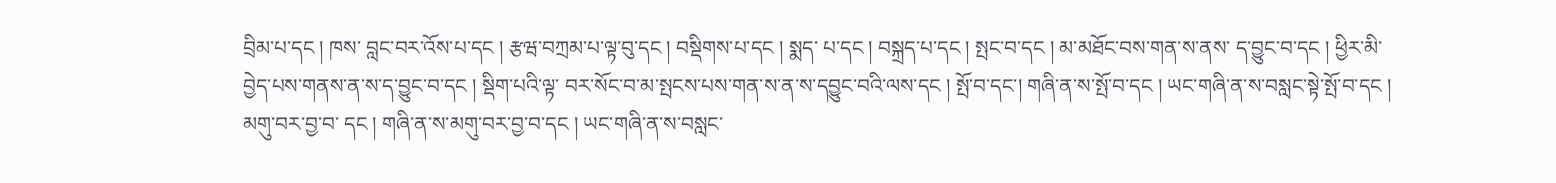བྲིམ་པ་དང ། ཁས་ བླང་བར་འོས་པ་དང ། རྩཝ་བཀྲམ་པ་ལྟ་བུ་དང ། བསྡིགས་པ་དང ། སྨད་ པ་དང ། བསྐྲད་པ་དང ། སྤང་བ་དང ། མ་མཐོང་བས་གན་ས་ནས་ ད་བྱུང་བ་དང ། ཕྱིར་མི་བྱེད་པས་གནས་ན་ས་ད་བྱུང་བ་དང ། སྡིག་པའི་ལྟ་ བར་སོང་བ་མ་སྤངས་པས་གན་ས་ན་ས་དབྱུང་བའི་ལས་དང ། སྤོ་བ་དང་། གཞི་ན་ས་སྤོ་བ་དང ། ཡང་གཞི་ན་ས་བསླང་སྟེ་སྤོ་བ་དང ། མགུ་བར་བྱ་བ་ དང ། གཞི་ན་ས་མགུ་བར་བྱ་བ་དང ། ཡང་གཞི་ན་ས་བསླང་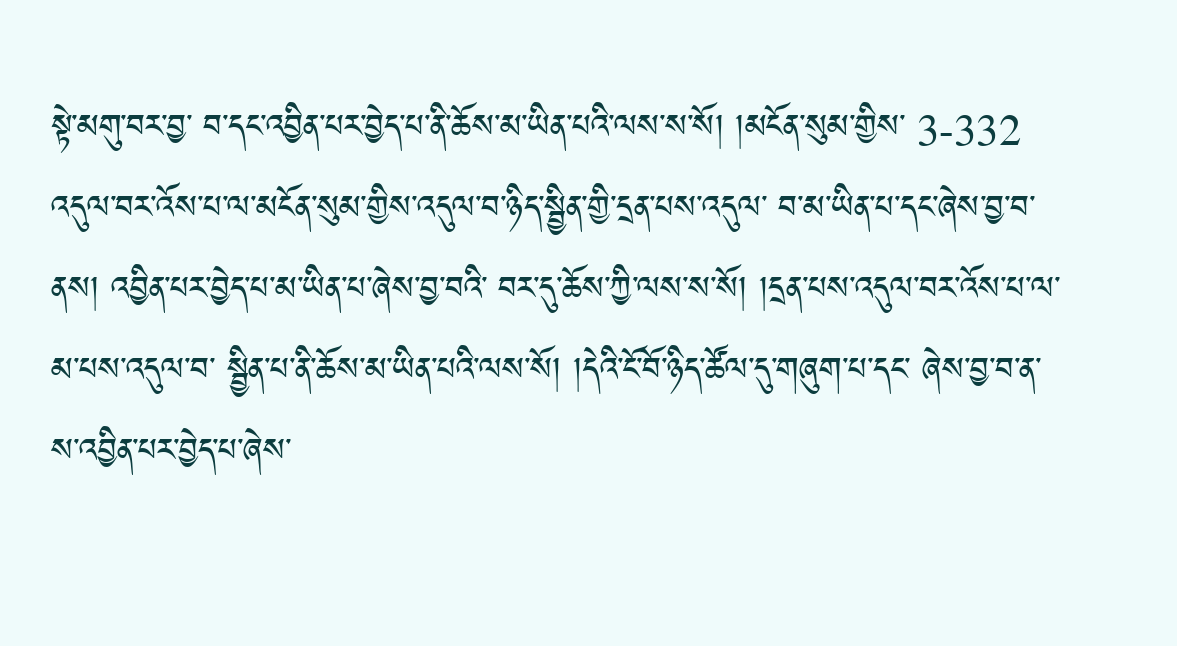སྟེ་མགུ་བར་བྱ་ བ་དང་འབྱིན་པར་བྱེད་པ་ནི་ཆོས་མ་ཡིན་པའི་ལས་ས་སོ། །མངོན་སུམ་གྱིས་ 3-332 འདུལ་བར་འོས་པ་ལ་མངོན་སུམ་གྱིས་འདུལ་བ་ཉིད་སྦྱིན་གྱི་དྲན་པས་འདུལ་ བ་མ་ཡིན་པ་དང་ཞེས་བྱ་བ་ནས། འབྱིན་པར་བྱེད་པ་མ་ཡིན་པ་ཞེས་བྱ་བའི་ བར་དུ་ཆོས་ཀྱི་ལས་ས་སོ། །དྲན་པས་འདུལ་བར་འོས་པ་ལ་མ་པས་འདུལ་བ་ སྦྱིན་པ་ནི་ཆོས་མ་ཡིན་པའི་ལས་སོ། །དེའི་ངོ་བོ་ཉིད་ཚོལ་དུ་གཞུག་པ་དང་ ཞེས་བྱ་བ་ན་ས་འབྱིན་པར་བྱེད་པ་ཞེས་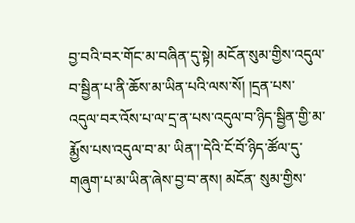བྱ་བའི་བར་གོང་མ་བཞིན་དུ་སྟེ། མངོན་སུམ་གྱིས་འདུལ་བ་སྦྱིན་པ་ནི་ཆོས་མ་ཡིན་པའི་ལས་སོ། །དྲན་པས་ འདུལ་བར་འོས་པ་ལ་དྲ་ན་པས་འདུལ་བ་ཉིད་སྦྱིན་གྱི་མ་རྨྱོས་པས་འདུལ་བ་མ་ ཡིན་།་དེའི་ངོ་བོ་ཉིད་ཚོལ་དུ་གཞུག་པ་མ་ཡིན་ཞེས་བྱ་བ་ནས། མངོན་ སུམ་གྱིས་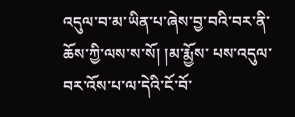འདུལ་བ་མ་ཡིན་པ་ཞེས་བྱ་བའི་བར་ནི་ཆོས་ཀྱི་ལས་ས་སོ། །མ་རྨྱོས་ པས་འདུལ་བར་འོས་པ་ལ་དེའི་ངོ་བོ་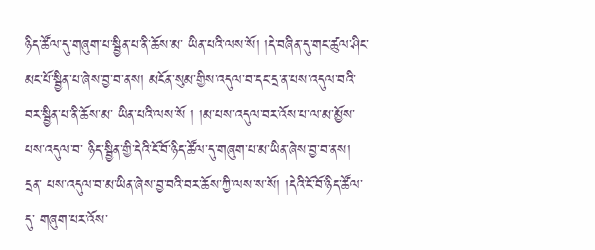ཉིད་ཚོལ་དུ་གཞུག་པ་སྦྱིན་པ་ནི་ཆོས་མ་ ཡིན་པའི་ལས་སོ། །དེ་བཞིན་དུ་གང་ཚུལ་ཤིང་མང་པོ་སྦྱིན་པ་ཞེས་བྱ་བ་ནས། མངོན་སུམ་གྱིས་འདུལ་བ་དང་དྲ་ན་པས་འདུལ་བའི་བར་སྦྱིན་པ་ནི་ཆོས་མ་ ཡིན་པའི་ལས་སོ ། །མ་པས་འདུལ་བར་འོས་པ་ལ་མ་མྱོས་པས་འདུལ་བ་ ཉིད་སྦྱིན་གྱི་དེའི་ངོ་བོ་ཉིད་ཚོལ་དུ་གཞུག་པ་མ་ཡིན་ཞེས་བྱ་བ་ནས། དྲན་ པས་འདུལ་བ་མ་ཡིན་ཞེས་བྱ་བའི་བར་ཆོས་ཀྱི་ལས་ས་སོ། །དེའི་ངོ་བོ་ཉིད་ཚོལ་དུ་ གཞུག་པར་འོས་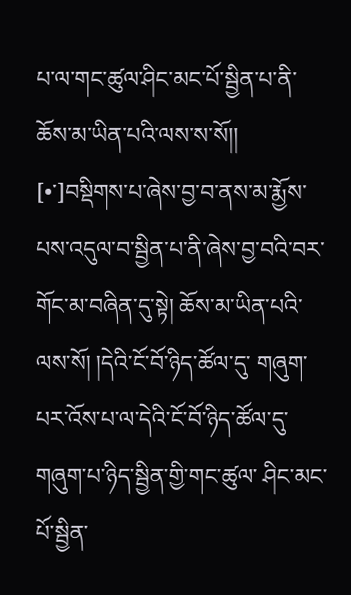པ་ལ་གང་ཚུལ་ཤིང་མང་པོ་སྦྱིན་པ་ནི་ཆོས་མ་ཡིན་པའི་ལས་ས་སོ།། [•་]བསྡིགས་པ་ཞེས་བྱ་བ་ནས་མ་རྨྱོས་པས་འདུལ་བ་སྦྱིན་པ་ནི་ཞེས་བྱ་བའི་བར་ གོང་མ་བཞིན་དུ་སྟེ། ཆོས་མ་ཡིན་པའི་ལས་སོ། །དེའི་ངོ་བོ་ཉིད་ཚོལ་དུ་ གཞུག་པར་འོས་པ་ལ་དེའི་ངོ་བོ་ཉིད་ཚོལ་དུ་གཞུག་པ་ཉིད་སྦྱིན་གྱི་གང་ཚུལ་ ཤིང་མང་པོ་སྦྱིན་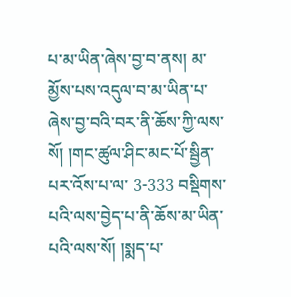པ་མ་ཡིན་ཞེས་བྱ་བ་ནས། མ་མྱོས་པས་འདུལ་བ་མ་ཡིན་པ་ ཞེས་བྱ་བའི་བར་ནི་ཆོས་ཀྱི་ལས་སོ། །གང་ཚུལ་ཤིང་མང་པོ་སྦྱིན་པར་འོས་པ་ལ་ 3-333 བསྡིགས་པའི་ལས་བྱེད་པ་ནི་ཆོས་མ་ཡིན་པའི་ལས་སོ། །སྨད་པ་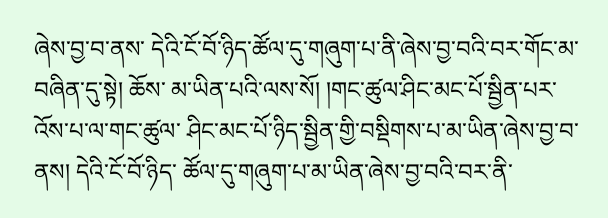ཞེས་བྱ་བ་ནས་ དེའི་ངོ་བོ་ཉིད་ཚོལ་དུ་གཞུག་པ་ནི་ཞེས་བྱ་བའི་བར་གོང་མ་བཞིན་དུ་སྟེ། ཆོས་ མ་ཡིན་པའི་ལས་སོ། །གང་ཚུལ་ཤིང་མང་པོ་སྦྱིན་པར་འོས་པ་ལ་གང་ཚུལ་ ཤིང་མང་པོ་ཉིད་སྦྱིན་གྱི་བསྡིགས་པ་མ་ཡིན་ཞེས་བྱ་བ་ནས། དེའི་ངོ་བོ་ཉིད་ ཚོལ་དུ་གཞུག་པ་མ་ཡིན་ཞེས་བྱ་བའི་བར་ནི་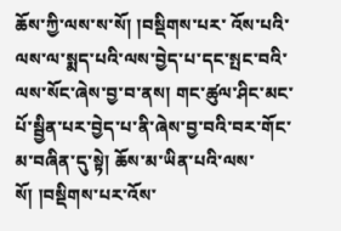ཆོས་ཀྱི་ལས་ས་སོ། །བསྡིགས་པར་ འོས་པའི་ལས་ལ་སྨད་པའི་ལས་བྱེད་པ་དང་སྤང་བའི་ལས་སོང་ཞེས་བྱ་བ་ནས། གང་ཚུལ་ཤིང་མང་པོ་སྦྱིན་པར་བྱེད་པ་ནི་ཞེས་བྱ་བའི་བར་གོང་མ་བཞིན་དུ་སྟེ། ཆོས་མ་ཡིན་པའི་ལས་སོ། །བསྡིགས་པར་འོས་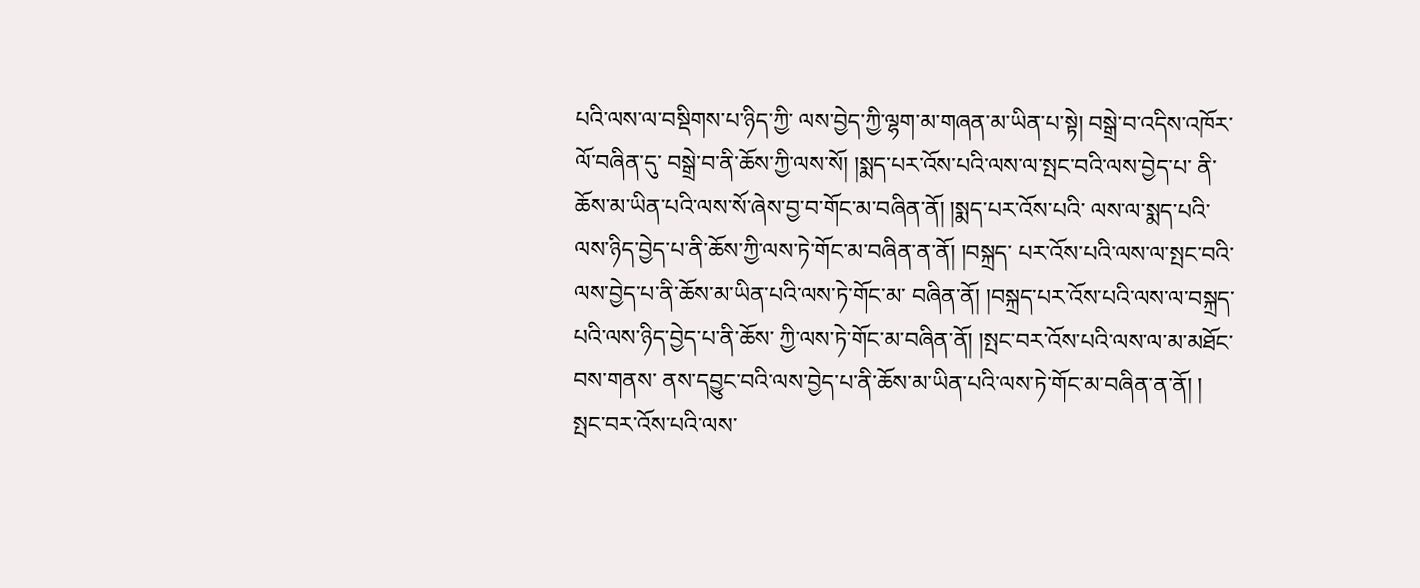པའི་ལས་ལ་བསྡིགས་པ་ཉིད་ཀྱི་ ལས་བྱེད་ཀྱི་ལྷག་མ་གཞན་མ་ཡིན་པ་སྟེ། བསྒྲེ་བ་འདིས་འཁོར་ལོ་བཞིན་དུ་ བསྒྲེ་བ་ནི་ཆོས་ཀྱི་ལས་སོ། །སྨད་པར་འོས་པའི་ལས་ལ་སྤང་བའི་ལས་བྱེད་པ་ ནི་ཆོས་མ་ཡིན་པའི་ལས་སོ་ཞེས་བྱ་བ་གོང་མ་བཞིན་ནོ། །སྨད་པར་འོས་པའི་ ལས་ལ་སྨད་པའི་ལས་ཉིད་བྱེད་པ་ནི་ཆོས་ཀྱི་ལས་ཏེ་གོང་མ་བཞིན་ན་ནོ། །བསྐྲད་ པར་འོས་པའི་ལས་ལ་སྤང་བའི་ལས་བྱེད་པ་ནི་ཆོས་མ་ཡིན་པའི་ལས་ཏེ་གོང་མ་ བཞིན་ནོ། །བསྐྲད་པར་འོས་པའི་ལས་ལ་བསྐྲད་པའི་ལས་ཉིད་བྱེད་པ་ནི་ཆོས་ ཀྱི་ལས་ཏེ་གོང་མ་བཞིན་ནོ། །སྤང་བར་འོས་པའི་ལས་ལ་མ་མཐོང་བས་གནས་ ནས་དབྱུང་བའི་ལས་བྱེད་པ་ནི་ཆོས་མ་ཡིན་པའི་ལས་ཏེ་གོང་མ་བཞིན་ན་ནོ། ། སྤང་བར་འོས་པའི་ལས་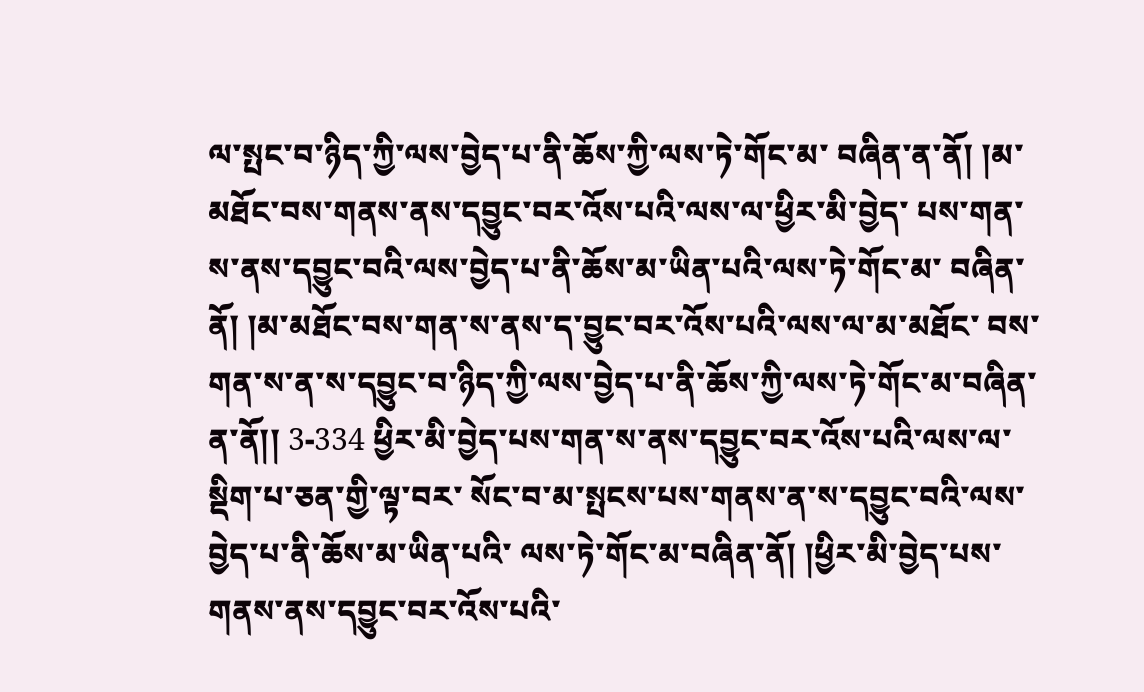ལ་སྤང་བ་ཉིད་ཀྱི་ལས་བྱེད་པ་ནི་ཆོས་ཀྱི་ལས་ཏེ་གོང་མ་ བཞིན་ན་ནོ། །མ་མཐོང་བས་གནས་ནས་དབྱུང་བར་འོས་པའི་ལས་ལ་ཕྱིར་མི་བྱེད་ པས་གན་ས་ནས་དབྱུང་བའི་ལས་བྱེད་པ་ནི་ཆོས་མ་ཡིན་པའི་ལས་ཏེ་གོང་མ་ བཞིན་ནོ། །མ་མཐོང་བས་གན་ས་ནས་ད་བྱུང་བར་འོས་པའི་ལས་ལ་མ་མཐོང་ བས་གན་ས་ན་ས་དབྱུང་བ་ཉིད་ཀྱི་ལས་བྱེད་པ་ནི་ཆོས་ཀྱི་ལས་ཏེ་གོང་མ་བཞིན་ན་ནོ།། 3-334 ཕྱིར་མི་བྱེད་པས་གན་ས་ནས་དབྱུང་བར་འོས་པའི་ལས་ལ་སྡིག་པ་ཅན་གྱི་ལྟ་བར་ སོང་བ་མ་སྤངས་པས་གནས་ན་ས་དབྱུང་བའི་ལས་བྱེད་པ་ནི་ཆོས་མ་ཡིན་པའི་ ལས་ཏེ་གོང་མ་བཞིན་ནོ། །ཕྱིར་མི་བྱེད་པས་གནས་ནས་དབྱུང་བར་འོས་པའི་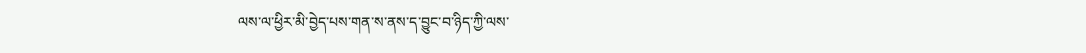ལས་ལ་ཕྱིར་མི་བྱེད་པས་གན་ས་ནས་ད་བྱུང་བ་ཉིད་ཀྱི་ལས་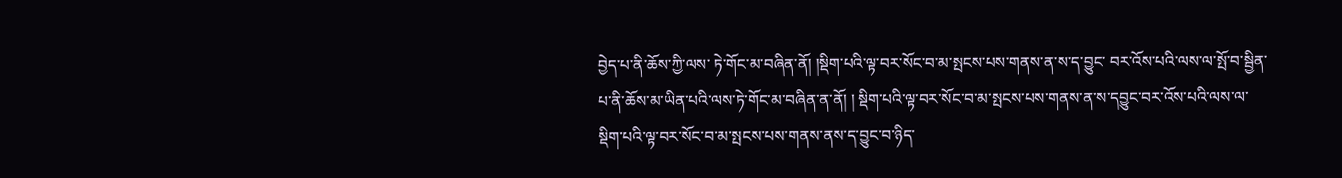བྱེད་པ་ནི་ཆོས་ཀྱི་ལས་ ཏེ་གོང་མ་བཞིན་ནོ། །སྡིག་པའི་ལྟ་བར་སོང་བ་མ་སྤངས་པས་གནས་ན་ས་ད་བྱུང་ བར་འོས་པའི་ལས་ལ་སྤོ་བ་སྦྱིན་པ་ནི་ཆོས་མ་ཡིན་པའི་ལས་ཏེ་གོང་མ་བཞིན་ན་ནོ། ། སྡིག་པའི་ལྟ་བར་སོང་བ་མ་སྤངས་པས་གནས་ན་ས་དབྱུང་བར་འོས་པའི་ལས་ལ་ སྡིག་པའི་ལྟ་བར་སོང་བ་མ་སྤངས་པས་གནས་ནས་ད་བྱུང་བ་ཉིད་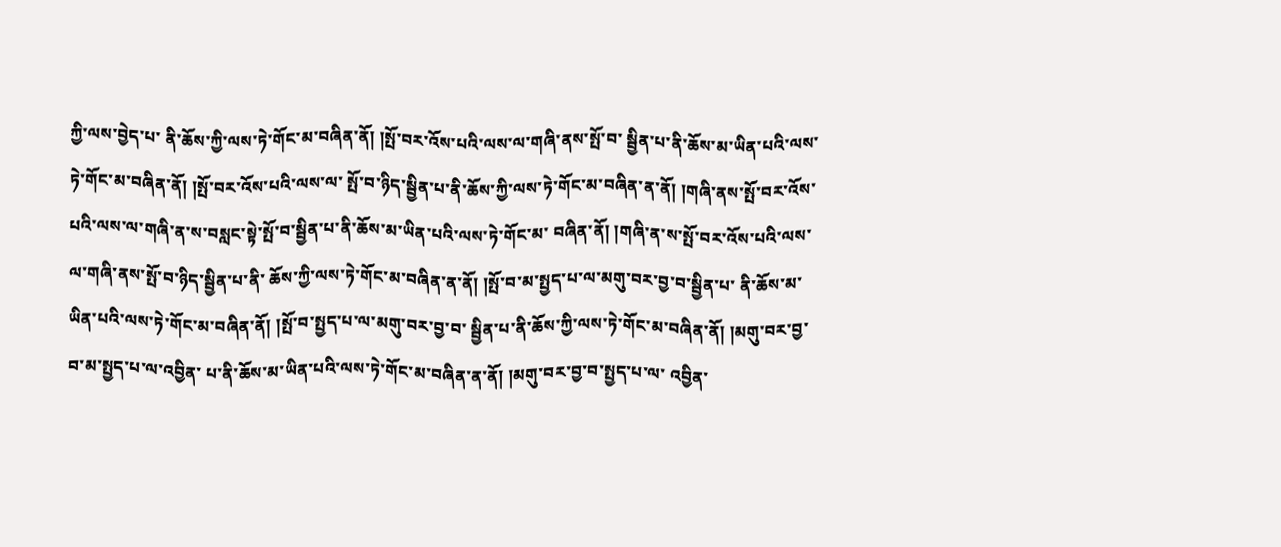ཀྱི་ལས་བྱེད་པ་ ནི་ཆོས་ཀྱི་ལས་ཏེ་གོང་མ་བཞིན་ནོ། །སྤོ་བར་འོས་པའི་ལས་ལ་གཞི་ནས་སྤོ་བ་ སྦྱིན་པ་ནི་ཆོས་མ་ཡིན་པའི་ལས་ཏེ་གོང་མ་བཞིན་ནོ། །སྤོ་བར་འོས་པའི་ལས་ལ་ སྤོ་བ་ཉིད་སྦྱིན་པ་ནི་ཆོས་ཀྱི་ལས་ཏེ་གོང་མ་བཞིན་ན་ནོ། །གཞི་ནས་སྤོ་བར་འོས་ པའི་ལས་ལ་གཞི་ན་ས་བསླང་སྟེ་སྤོ་བ་སྦྱིན་པ་ནི་ཆོས་མ་ཡིན་པའི་ལས་ཏེ་གོང་མ་ བཞིན་ནོ། །གཞི་ན་ས་སྤོ་བར་འོས་པའི་ལས་ལ་གཞི་ནས་སྤོ་བ་ཉིད་སྦྱིན་པ་ནི་ ཆོས་ཀྱི་ལས་ཏེ་གོང་མ་བཞིན་ན་ནོ། །སྤོ་བ་མ་སྤྱད་པ་ལ་མགུ་བར་བྱ་བ་སྦྱིན་པ་ ནི་ཆོས་མ་ཡིན་པའི་ལས་ཏེ་གོང་མ་བཞིན་ནོ། །སྤོ་བ་སྤྱད་པ་ལ་མགུ་བར་བྱ་བ་ སྦྱིན་པ་ནི་ཆོས་ཀྱི་ལས་ཏེ་གོང་མ་བཞིན་ནོ། །མགུ་བར་བྱ་བ་མ་སྤྱད་པ་ལ་འབྱིན་ པ་ནི་ཆོས་མ་ཡིན་པའི་ལས་ཏེ་གོང་མ་བཞིན་ན་ནོ། །མགུ་བར་བྱ་བ་སྤྱད་པ་ལ་ འབྱིན་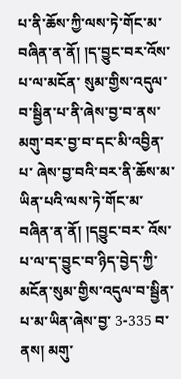པ་ནི་ཆོས་ཀྱི་ལས་ཏེ་གོང་མ་བཞིན་ན་ནོ། །ད་བྱུང་བར་འོས་པ་ལ་མངོན་ སུམ་གྱིས་འདུལ་བ་སྦྱིན་པ་ནི་ཞེས་བྱ་བ་ནས་མགུ་བར་བྱ་བ་དང་མི་འབྱིན་པ་ ཞེས་བྱ་བའི་བར་ནི་ཆོས་མ་ཡིན་པའི་ལས་ཏེ་གོང་མ་བཞིན་ན་ནོ། །དབྱུང་བར་ འོས་པ་ལ་ད་བྱུང་བ་ཉིད་བྱེད་ཀྱི་མངོན་སུམ་གྱིས་འདུལ་བ་སྦྱིན་པ་མ་ཡིན་ཞེས་བྱ་ 3-335 བ་ནས། མགུ་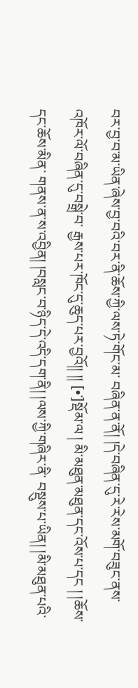བར་བྱ་བ་མ་ཡིན་ཞེས་བྱ་བའི་བར་ནི་ཆོས་ཀྱི་ལས་ཏེ་གོང་མ་ བཞིན་ན་ནོ། །དེ་བཞིན་དུ་རེ་རེས་མགོ་བཟུང་ནས་འཁོར་ལོ་བཞིན་དུ་བསྒྲེ་བ་ རྒྱས་པར་ཁོང་དུ་ཆུད་པར་བྱའོ།། །། [•་]སྡོམ་ལ ། མི་མཐུན་མཐུན་དང་འོས་པ་དང ། །ཆོས་དང་ཆོས་མིན་ གནས་ན་ས་འབྱིན། །བསླང་བ་ཉིད་དེ་འདི་དག་ནི། །ལས་ཀྱི་གཞིར་ནི་ བསྡུས་པ་ཡིན། །མི་མཐུན་པའི་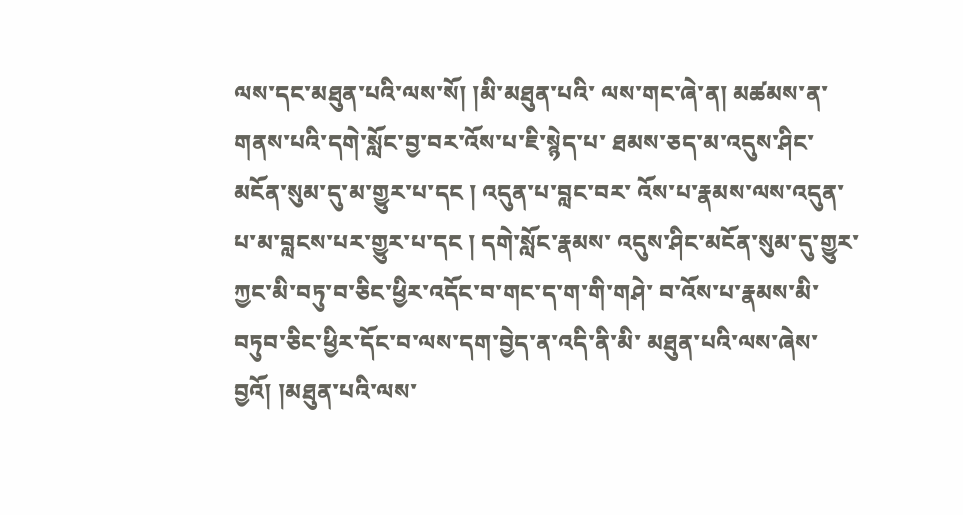ལས་དང་མཐུན་པའི་ལས་སོ། །མི་མཐུན་པའི་ ལས་གང་ཞེ་ན། མཚམས་ན་གནས་པའི་དགེ་སློང་བྱ་བར་འོས་པ་ཇི་སྙེད་པ་ ཐམས་ཅད་མ་འདུས་ཤིང་མངོན་སུམ་དུ་མ་གྱུར་པ་དང ། འདུན་པ་བླང་བར་ འོས་པ་རྣམས་ལས་འདུན་པ་མ་བླངས་པར་གྱུར་པ་དང ། དགེ་སློང་རྣམས་ འདུས་ཤིང་མངོན་སུམ་དུ་གྱུར་ཀྱང་མི་བཏུ་བ་ཅིང་ཕྱིར་འདོང་བ་གང་ད་ག་གི་གཤེ་ བ་འོས་པ་རྣམས་མི་བཏུབ་ཅིང་ཕྱིར་དོང་བ་ལས་དག་བྱེད་ན་འདི་ནི་མི་ མཐུན་པའི་ལས་ཞེས་བྱའོ། །མཐུན་པའི་ལས་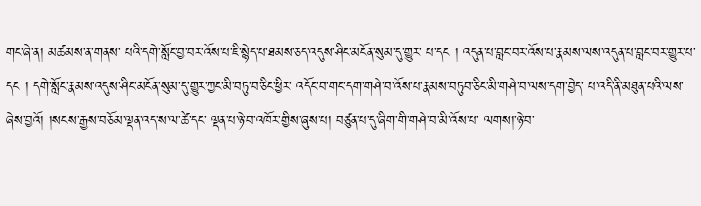གང་ཞེ་ན། མཚམས་ན་གནས་ པའི་དགེ་སློང་བྱ་བར་འོས་པ་ཇི་སྙེད་པ་ཐམས་ཅད་འདུས་ཤིང་མངོན་སུམ་དུ་གྱུར་ པ་དང ། འདུན་པ་བླང་བར་འོས་པ་རྣམས་ལས་འདུན་པ་བླང་བར་གྱུར་པ་ དང ། དགེ་སློང་རྣམས་འདུས་ཤིང་མངོན་སུམ་དུ་གྱུར་ཀྱང་མི་བཏུ་བ་ཅིང་ཕྱིར་ འདོང་བ་གང་དག་གཤེ་བ་འོས་པ་རྣམས་བཏུབ་ཅིང་མི་གཤེ་བ་ལས་དག་བྱེད་ པ་འདི་ནི་མཐུན་པའི་ལས་ཞེས་བྱའོ། །སངས་རྒྱས་བཅོམ་ལྡན་འད་ས་ལ་ཚེ་དང་ ལྡན་པ་ཉེ་བ་འཁོར་གྱིས་ཞུས་པ། བཙུན་པ་དུ་ཞིག་གི་གཤེ་བ་མི་འོས་པ་ ལགས།་ཉེ་བ་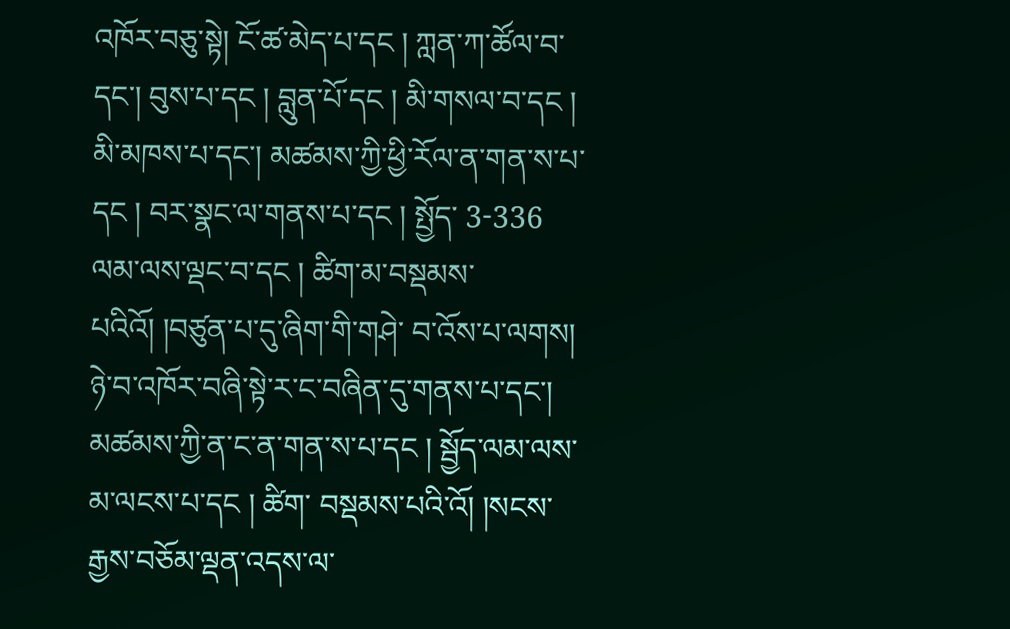འཁོར་བཅུ་སྟེ། ངོ་ཚ་མེད་པ་དང ། ཀླན་ཀ་ཚོལ་བ་དང་། བུས་པ་དང ། བླུན་པོ་དང ། མི་གསལ་བ་དང ། མི་མཁས་པ་དང་། མཚམས་ཀྱི་ཕྱི་རོལ་ན་གན་ས་པ་དང ། བར་སྣང་ལ་གནས་པ་དང ། སྤྱོད་ 3-336 ལམ་ལས་ལྡང་བ་དང ། ཚིག་མ་བསྡམས་པའིའོ། །བཙུན་པ་དུ་ཞིག་གི་གཤེ་ བ་འོས་པ་ལགས། ཉེ་བ་འཁོར་བཞི་སྟེ་ར་ང་བཞིན་དུ་གནས་པ་དང་། མཚམས་ཀྱི་ན་ང་ན་གན་ས་པ་དང ། སྦྱོད་ལམ་ལས་མ་ལངས་པ་དང ། ཚིག་ བསྡམས་པའི་འོ། །སངས་རྒྱས་བཅོམ་ལྡན་འདས་ལ་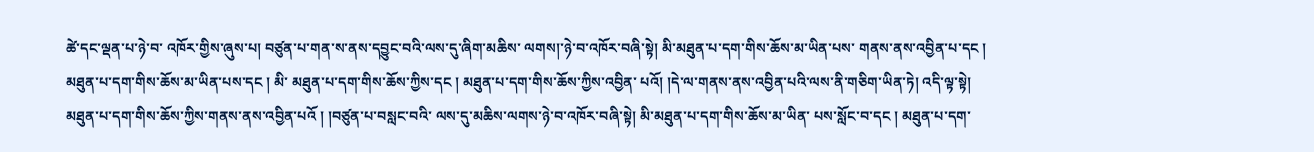ཚེ་དང་ལྡན་པ་ཉེ་བ་ འཁོར་གྱིས་ཞུས་པ། བཙུན་པ་གན་ས་ནས་དབྱུང་བའི་ལས་དུ་ཞིག་མཆིས་ ལགས།་ཉེ་བ་འཁོར་བཞི་སྟེ། མི་མཐུན་པ་དག་གིས་ཆོས་མ་ཡིན་པས་ གནས་ནས་འབྱིན་པ་དང ། མཐུན་པ་དག་གིས་ཆོས་མ་ཡིན་པས་དང ། མི་ མཐུན་པ་དག་གིས་ཆོས་ཀྱིས་དང ། མཐུན་པ་དག་གིས་ཆོས་ཀྱིས་འབྱིན་ པའོ། །དེ་ལ་གནས་ནས་འབྱིན་པའི་ལས་ནི་གཅིག་ཡིན་ཏེ། འདི་ལྟ་སྟེ། མཐུན་པ་དག་གིས་ཆོས་ཀྱིས་གནས་ནས་འབྱིན་པའོ ། །བཙུན་པ་བསླང་བའི་ ལས་དུ་མཆིས་ལགས་ཉེ་བ་འཁོར་བཞི་སྟེ། མི་མཐུན་པ་དག་གིས་ཆོས་མ་ཡིན་ པས་སློང་བ་དང ། མཐུན་པ་དག་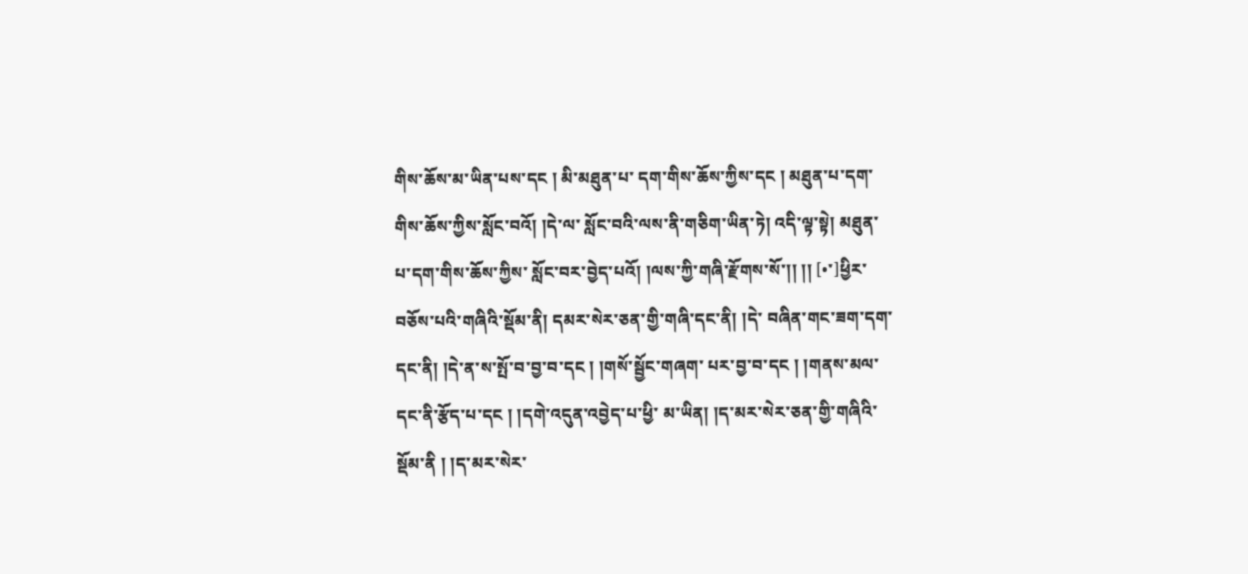གིས་ཆོས་མ་ཡིན་པས་དང ། མི་མཐུན་པ་ དག་གིས་ཆོས་ཀྱིས་དང ། མཐུན་པ་དག་གིས་ཆོས་ཀྱིས་སློང་བའོ། །དེ་ལ་ སློང་བའི་ལས་ནི་གཅིག་ཡིན་ཏེ། འདི་ལྟ་སྟེ། མཐུན་པ་དག་གིས་ཆོས་ཀྱིས་ སློང་བར་བྱེད་པའོ། །ལས་ཀྱི་གཞི་རྫོགས་སོ་།། །། [•་]ཕྱིར་བཅོས་པའི་གཞིའི་སྡོམ་ནི། དམར་སེར་ཅན་གྱི་གཞི་དང་ནི། །དེ་ བཞིན་གང་ཟག་དག་དང་ནི། །དེ་ན་ས་སྤོ་བ་བྱ་བ་དང ། །གསོ་སྦྱོང་གཞག་ པར་བྱ་བ་དང ། །གནས་མལ་དང་ནི་རྩོད་པ་དང ། །དགེ་འདུན་འབྱེད་པ་ཕྱི་ མ་ཡིན། །ད་མར་སེར་ཅན་གྱི་གཞིའི་སྡོམ་ནི ། །ད་མར་སེར་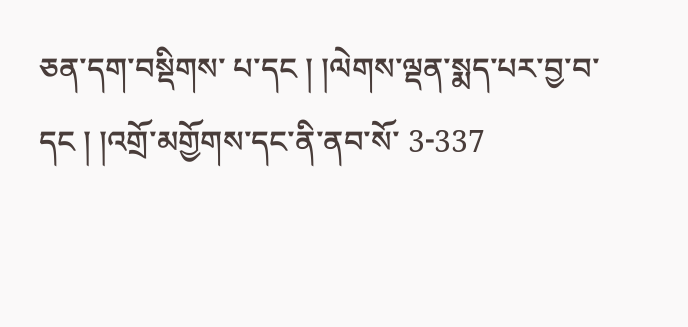ཅན་དག་བསྡིགས་ པ་དང ། །ལེགས་ལྡན་སྨད་པར་བྱ་བ་དང ། །འགྲོ་མགྱོགས་དང་ནི་ནབ་སོ་ 3-337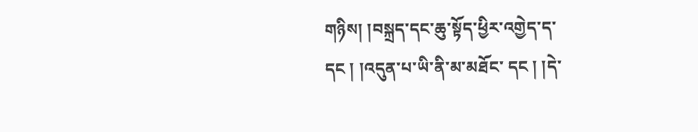གཉིས། །བསྐྲད་དང་ཆུ་སྟོད་ཕྱིར་འགྱེད་ད་དང ། །འདུན་པ་ཡི་ནི་མ་མཐོང་ དང ། །དེ་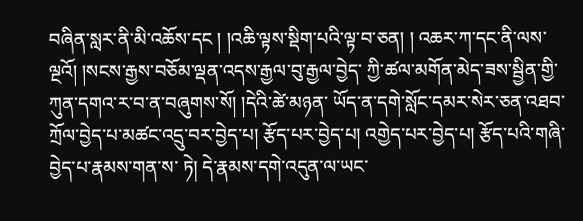བཞིན་སླར་ནི་མི་འཆོས་དང ། །འཆི་ལྟས་སྡིག་པའི་ལྟ་བ་ཅན། ། འཆར་ཀ་དང་ནི་ལས་ལྔའོ། །སངས་རྒྱས་བཅོམ་ལྡན་འདས་རྒྱལ་བུ་རྒྱལ་བྱེད་ ཀྱི་ཚལ་མགོན་མེད་ཟས་སྦྱིན་གྱི་ཀུན་དགའ་ར་བ་ན་བཞུགས་སོ། །དེའི་ཚེ་མཉན་ ཡོད་ན་དགེ་སློང་དམར་སེར་ཅན་འཐབ་ཀྲོལ་བྱེད་པ་མཚང་འདྲུ་བར་བྱེད་པ། རྩོད་པར་བྱེད་པ། འགྱེད་པར་བྱེད་པ། རྩོད་པའི་གཞི་བྱེད་པ་རྣམས་གན་ས་ ཏེ། དེ་རྣམས་དགེ་འདུན་ལ་ཡང་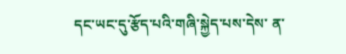དང་ཡང་དུ་རྩོད་པའི་གཞི་སྐྱེད་པས་དེས་ ན་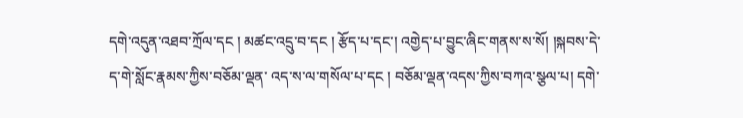དགེ་འདུན་འཐབ་ཀྲོལ་དང ། མཚང་འདྲུ་བ་དང ། རྩོད་པ་དང་། འགྱེད་པ་བྱུང་ཞིང་གནས་ས་སོ། །སྐབས་དེ་ད་གེ་སློང་རྣམས་ཀྱིས་བཅོམ་ལྡན་ འད་ས་ལ་གསོལ་པ་དང ། བཅོམ་ལྡན་འདས་ཀྱིས་བཀའ་སྩལ་པ། དགེ་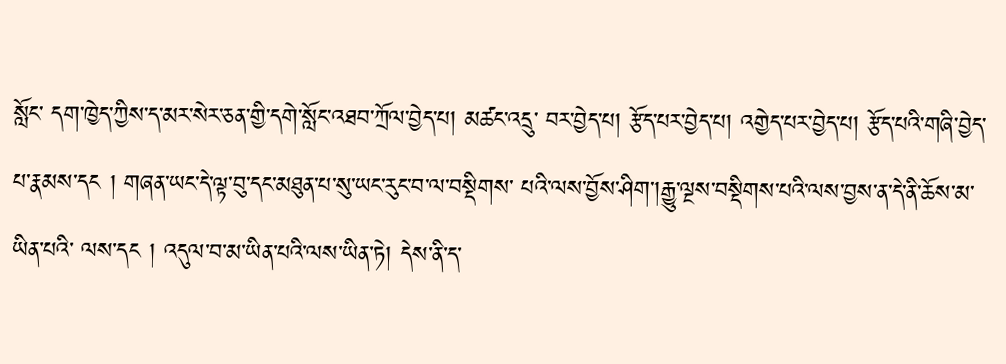སློང་ དག་ཁྱེད་ཀྱིས་ད་མར་སེར་ཅན་གྱི་དགེ་སློང་འཐབ་ཀྲོལ་བྱེད་པ། མཚང་འདྲུ་ བར་བྱེད་པ། རྩོད་པར་བྱེད་པ། འགྱེད་པར་བྱེད་པ། རྩོད་པའི་གཞི་བྱེད་ པ་རྣམས་དང ། གཞན་ཡང་དེ་ལྟ་བུ་དང་མཐུན་པ་སུ་ཡང་རུང་བ་ལ་བསྡིགས་ པའི་ལས་བྱོས་ཤིག་།རྒྱུ་ལྔས་བསྡིགས་པའི་ལས་བྱས་ན་དེ་ནི་ཆོས་མ་ཡིན་པའི་ ལས་དང ། འདུལ་བ་མ་ཡིན་པའི་ལས་ཡིན་ཏེ། དེས་ནི་ད་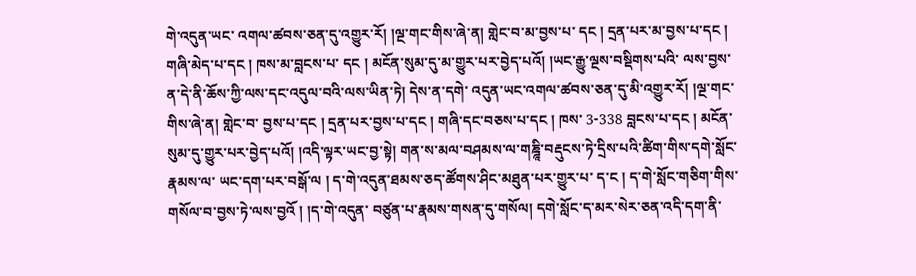གེ་འདུན་ཡང་ འགལ་ཚབས་ཅན་དུ་འགྱུར་རོ། །ལྔ་གང་གིས་ཞེ་ན། གླེང་བ་མ་བྱས་པ་ དང ། དྲན་པར་མ་བྱས་པ་དང ། གཞི་མེད་པ་དང ། ཁས་མ་བླངས་པ་ དང ། མངོན་སུམ་དུ་མ་གྱུར་པར་བྱེད་པའོ། །ཡང་རྒྱུ་ལྔས་བསྡིགས་པའི་ ལས་བྱས་ན་དེ་ནི་ཆོས་ཀྱི་ལས་དང་འདུལ་བའི་ལས་ཡིན་ཏེ། དེས་ན་དགེ་ འདུན་ཡང་འགལ་ཚབས་ཅན་དུ་མི་འགྱུར་རོ། །ལྔ་གང་གིས་ཞེ་ན། གླེང་བ་ བྱས་པ་དང ། དྲན་པར་བྱས་པ་དང ། གཞི་དང་བཅས་པ་དང ། ཁས་ 3-338 བླངས་པ་དང ། མངོན་སུམ་དུ་གྱུར་པར་བྱེད་པའོ། །འདི་ལྟར་ཡང་བྱ་སྟེ། གན་ས་མལ་བཤམས་ལ་གཎྜཱི་བརྡུངས་ཏེ་དྲིས་པའི་ཚིག་གིས་དགེ་སློང་རྣམས་ལ་ ཡང་དག་པར་བསྒོ་ལ ། ད་གེ་འདུན་ཐམས་ཅད་ཚོགས་ཤིང་མཐུན་པར་གྱུར་པ་ ད་ང ། ད་གེ་སློང་གཅིག་གིས་གསོལ་བ་བྱས་ཏེ་ལས་བྱའོ ། །ད་གེ་འདུན་ བཙུན་པ་རྣམས་གསན་དུ་གསོལ། དགེ་སློང་ད་མར་སེར་ཅན་འདི་དག་ནི་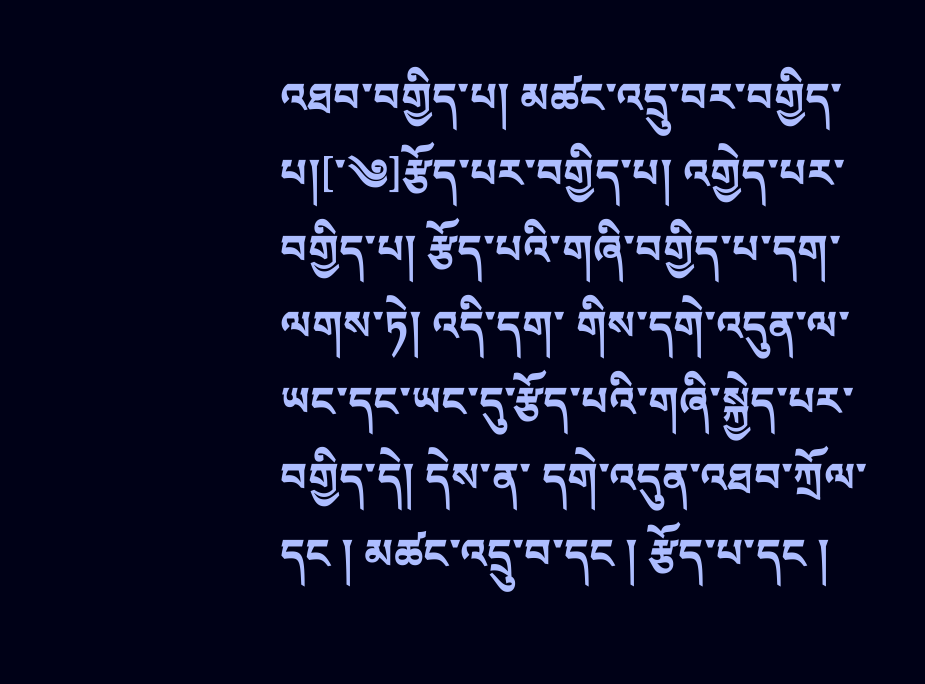འཐབ་བགྱིད་པ། མཚང་འདྲུ་བར་བགྱིད་པ།[་༄]རྩོད་པར་བགྱིད་པ། འགྱེད་པར་བགྱིད་པ། རྩོད་པའི་གཞི་བགྱིད་པ་དག་ལགས་ཏེ། འདི་དག་ གིས་དགེ་འདུན་ལ་ཡང་དང་ཡང་དུ་རྩོད་པའི་གཞི་སྐྱེད་པར་བགྱིད་དེ། དེས་ན་ དགེ་འདུན་འཐབ་ཀྲོལ་དང ། མཚང་འདྲུ་བ་དང ། རྩོད་པ་དང །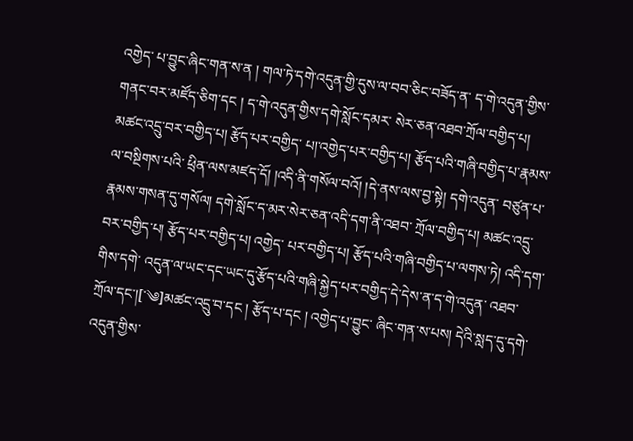འགྱེད་ པ་བྱུང་ཞིང་གན་ས་ན ། གལ་ཏེ་དགེ་འདུན་གྱི་དུས་ལ་བབ་ཅིང་བཟོད་ན་ ད་གེ་འདུན་གྱིས་གནང་བར་མཛོད་ཅིག་དང ། ད་གེ་འདུན་གྱིས་དགེ་སློང་དམར་ སེར་ཅན་འཐབ་ཀྲོལ་བགྱིད་པ། མཚང་འདྲུ་བར་བགྱིད་པ། རྩོད་པར་བགྱིད་ པ།་འགྱེད་པར་བགྱིད་པ། རྩོད་པའི་གཞི་བགྱིད་པ་རྣམས་ལ་བསྔིགས་པའི་ ཕྲིན་ལས་མཛད་དོ། །འདི་ནི་གསོལ་བའོ། །དེ་ནས་ལས་བྱ་སྟེ། དགེ་འདུན་ བཙུན་པ་རྣམས་གསན་དུ་གསོལ། དགེ་སློང་ད་མར་སེར་ཅན་འདི་དག་ནི་འཐབ་ ཀྲོལ་བགྱིད་པ། མཚང་འདྲུ་བར་བགྱིད་པ། རྩོད་པར་བགྱིད་པ། འགྱེད་ པར་བགྱིད་པ། རྩོད་པའི་གཞི་བགྱིད་པ་ལགས་ཏེ། འདི་དག་གིས་དགེ་ འདུན་ལ་ཡང་དང་ཡང་དུ་རྩོད་པའི་གཞི་སྐྱེད་པར་བགྱིད་དེ་དེས་ན་ད་གེ་འདུན་ འཐབ་ཀྲོལ་དང་།[་༄]མཚང་འདྲུ་བ་དང ། རྩོད་པ་དང ། འགྱེད་པ་བྱུང་ ཞིང་གན་ས་པས། དེའི་སླད་དུ་དགེ་འདུན་གྱིས་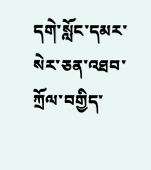དགེ་སློང་དམར་སེར་ཅན་འཐབ་ ཀྲོལ་བགྱིད་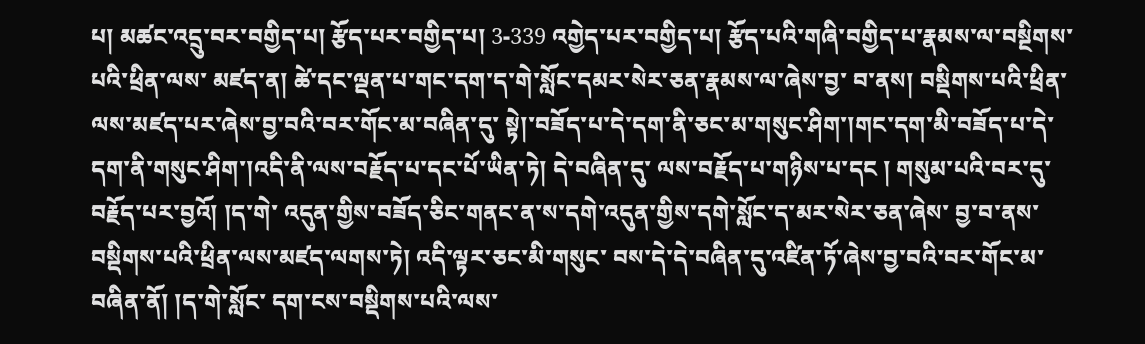པ། མཚང་འདྲུ་བར་བགྱིད་པ། རྩོད་པར་བགྱིད་པ། 3-339 འགྱེད་པར་བགྱིད་པ། རྩོད་པའི་གཞི་བགྱིད་པ་རྣམས་ལ་བསྔིགས་པའི་ཕྲིན་ལས་ མཛད་ན། ཚེ་དང་ལྡན་པ་གང་དག་ད་གེ་སློང་དམར་སེར་ཅན་རྣམས་ལ་ཞེས་བྱ་ བ་ནས། བསྡིགས་པའི་ཕྲིན་ལས་མཛད་པར་ཞེས་བྱ་བའི་བར་གོང་མ་བཞིན་དུ་ སྟེ།་བཟོད་པ་དེ་དག་ནི་ཅང་མ་གསུང་ཤིག་།གང་དག་མི་བཟོད་པ་དེ་ དག་ནི་གསུང་ཤིག་།འདི་ནི་ལས་བརྗོད་པ་དང་པོ་ཡིན་ཏེ། དེ་བཞིན་དུ་ ལས་བརྗོད་པ་གཉིས་པ་དང ། གསུམ་པའི་བར་དུ་བརྗོད་པར་བྱའོ། །ད་གེ་ འདུན་གྱིས་བཟོད་ཅིང་གནང་ན་ས་དགེ་འདུན་གྱིས་དགེ་སློང་ད་མར་སེར་ཅན་ཞེས་ བྱ་བ་ནས་བསྡིགས་པའི་ཕྲིན་ལས་མཛད་ལགས་ཏེ། འདི་ལྟར་ཅང་མི་གསུང་ བས་དེ་དེ་བཞིན་དུ་འཛིན་ཏོ་ཞེས་བྱ་བའི་བར་གོང་མ་བཞིན་ནོ། །ད་གེ་སློང་ དག་ངས་བསྡིགས་པའི་ལས་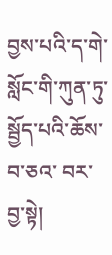བྱས་པའི་ད་གེ་སློང་གི་ཀུན་ཏུ་སྦྱོད་པའི་ཆོས་བ་ཅའ་ བར་བྱ་སྟེ།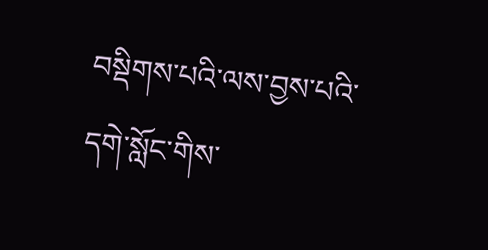བསྡིགས་པའི་ལས་བྱས་པའི་དགེ་སློང་གིས་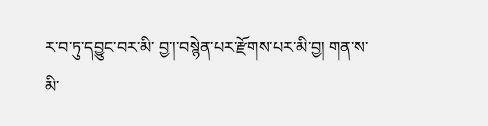ར་བ་ཏུ་དབྱུང་བར་མི་ བྱ་།་བསྙེན་པར་རྫོགས་པར་མི་བྱ། གན་ས་མི་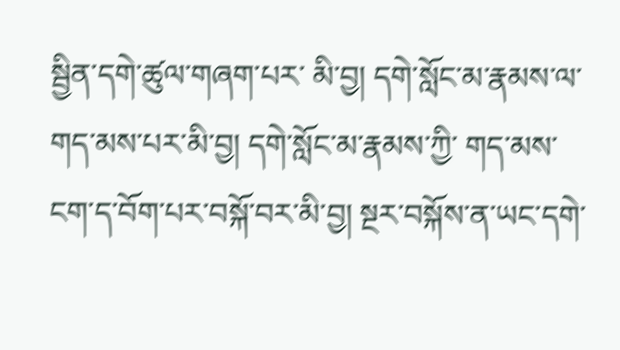སྦྱིན་དགེ་ཚུལ་གཞག་པར་ མི་བྱ། དགེ་སློང་མ་རྣམས་ལ་གད་མས་པར་མི་བྱ། དགེ་སློང་མ་རྣམས་ཀྱི་ གད་མས་ངག་ད་བོག་པར་བསྐོ་བར་མི་བྱ། སྔར་བསྐོས་ན་ཡང་དགེ་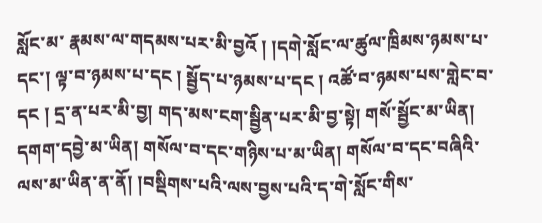སློང་མ་ རྣམས་ལ་གདམས་པར་མི་བྱའོ ། །དགེ་སློང་ལ་ཚུལ་ཁྲིམས་ཉམས་པ་དང་། ལྟ་བ་ཉམས་པ་དང ། སྦྱོད་པ་ཉམས་པ་དང ། འཚོ་བ་ཉམས་པས་གླེང་བ་ དང ། དྲ་ན་པར་མི་བྱ། གད་མས་ངག་སྦྱིན་པར་མི་བྱ་སྟེ། གསོ་སྦྱོང་མ་ཡིན། དགག་དབྱེ་མ་ཡིན། གསོལ་བ་དང་གཉིས་པ་མ་ཡིན། གསོལ་བ་དང་བཞིའི་ ལས་མ་ཡིན་ན་ནོ། །བསྡིགས་པའི་ལས་བྱས་པའི་ད་གེ་སློང་གིས་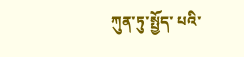ཀུན་ཏུ་སྤྱོད་ པའི་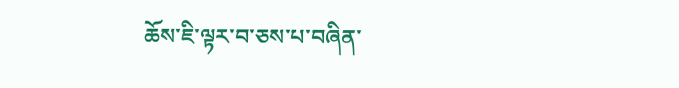ཆོས་ཇི་ལྟར་བ་ཅས་པ་བཞིན་